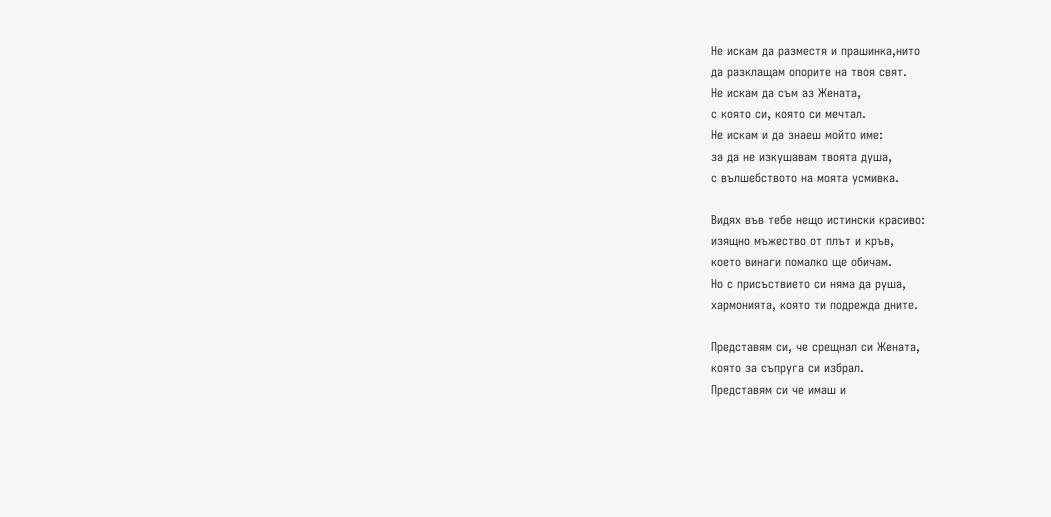Не искам да разместя и прашинка,нито
да разклащам опорите на твоя свят.
Не искам да съм аз Жената,
с която си, която си мечтал.
Не искам и да знаеш мойто име:
за да не изкушавам твоята душа,
с вълшебството на моята усмивка.

Видях във тебе нещо истински красиво:
изящно мъжество от плът и кръв,
което винаги помалко ще обичам.
Но с присъствието си няма да руша,
хармонията, която ти подрежда дните.

Представям си, че срещнал си Жената,
която за съпруга си избрал.
Представям си че имаш и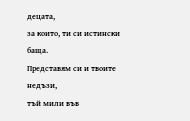децата,
за които, ти си истински баща.
Представям си и твоите недъзи,
тъй мили във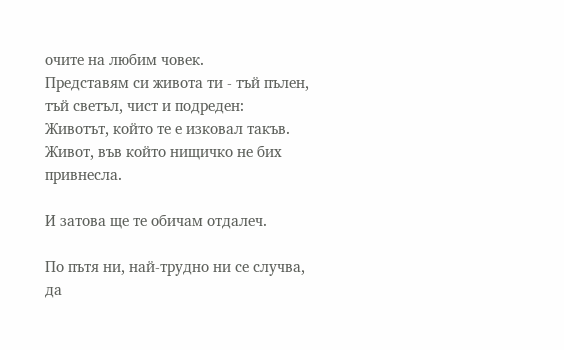очите на любим човек.
Представям си живота ти - тъй пълен,
тъй светъл, чист и подреден:
Животът, който те е изковал такъв.
Живот, във който нищичко не бих привнесла.

И затова ще те обичам отдалеч.

По пътя ни, най-трудно ни се случва,
да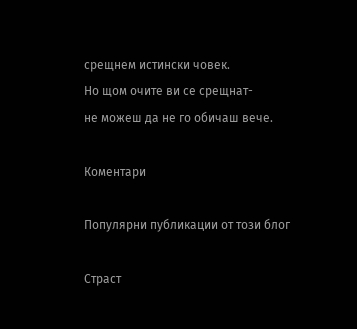срещнем истински човек.
Но щом очите ви се срещнат-
не можеш да не го обичаш вече.

Коментари

Популярни публикации от този блог

Страст